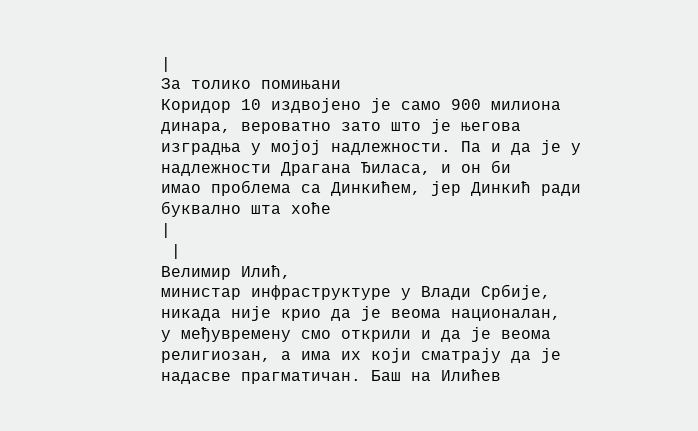|
За толико помињани
Коридор 10 издвојено је само 900 милиона динара, вероватно зато што је његова
изградња у мојој надлежности. Па и да је у надлежности Драгана Ђиласа, и он би
имао проблема са Динкићем, јер Динкић ради буквално шта хоће
|
 |
Велимир Илић,
министар инфраструктуре у Влади Србије, никада није крио да је веома националан,
у међувремену смо открили и да је веома религиозан, а има их који сматрају да је
надасве прагматичан. Баш на Илићев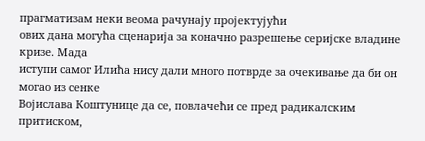прагматизам неки веома рачунају пројектујући
ових дана могућа сценарија за коначно разрешење серијске владине кризе. Мада
иступи самог Илића нису дали много потврде за очекивање да би он могао из сенке
Војислава Коштунице да се, повлачећи се пред радикалским притиском,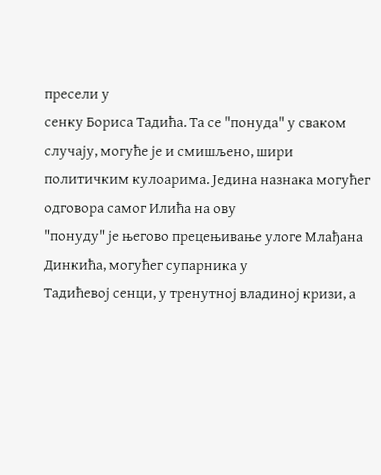пресели у
сенку Бориса Тадића. Та се "понуда" у сваком случају, могуће је и смишљено, шири
политичким кулоарима. Једина назнака могућег одговора самог Илића на ову
"понуду" је његово прецењивање улоге Млађана Динкића, могућег супарника у
Тадићевој сенци, у тренутној владиној кризи, а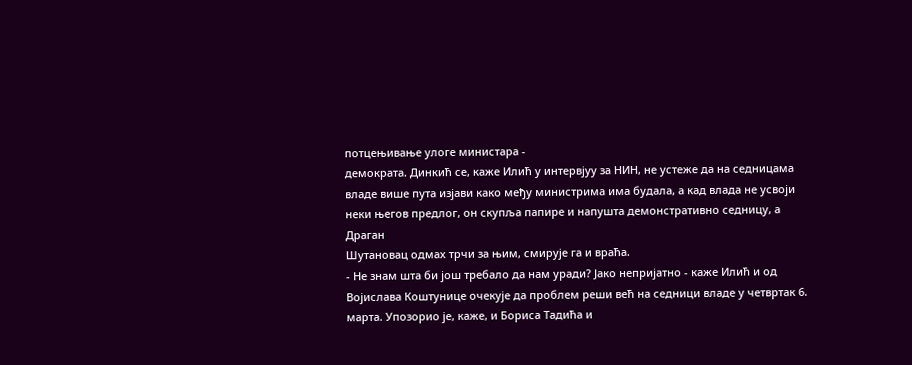потцењивање улоге министара -
демократа. Динкић се, каже Илић у интервјуу за НИН, не устеже да на седницама
владе више пута изјави како међу министрима има будала, а кад влада не усвоји
неки његов предлог, он скупља папире и напушта демонстративно седницу, а Драган
Шутановац одмах трчи за њим, смирује га и враћа.
- Не знам шта би још требало да нам уради? Јако непријатно - каже Илић и од
Војислава Коштунице очекује да проблем реши већ на седници владе у четвртак 6.
марта. Упозорио је, каже, и Бориса Тадића и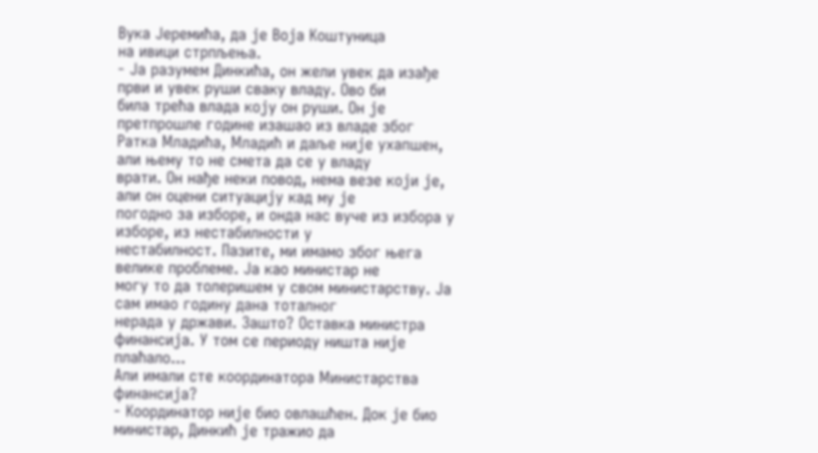Вука Јеремића, да је Воја Коштуница
на ивици стрпљења.
- Ја разумем Динкића, он жели увек да изађе први и увек руши сваку владу. Ово би
била трећа влада коју он руши. Он је претпрошле године изашао из владе због
Ратка Младића, Младић и даље није ухапшен, али њему то не смета да се у владу
врати. Он нађе неки повод, нема везе који је, али он оцени ситуацију кад му је
погодно за изборе, и онда нас вуче из избора у изборе, из нестабилности у
нестабилност. Пазите, ми имамо због њега велике проблеме. Ја као министар не
могу то да толеришем у свом министарству. Ја сам имао годину дана тоталног
нерада у држави. Зашто? Оставка министра финансија. У том се периоду ништа није
плаћало...
Али имали сте координатора Министарства финансија?
- Координатор није био овлашћен. Док је био министар, Динкић је тражио да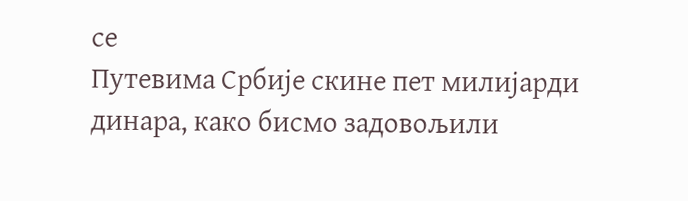се
Путевима Србије скине пет милијарди динара, како бисмо задовољили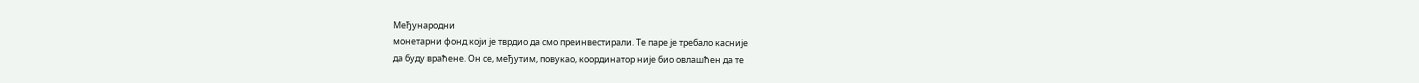Међународни
монетарни фонд који је тврдио да смо преинвестирали. Те паре је требало касније
да буду враћене. Он се, међутим, повукао, координатор није био овлашћен да те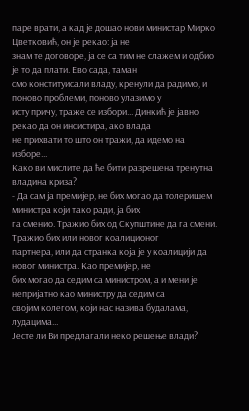паре врати, а кад је дошао нови министар Мирко Цветковић, он је рекао: ја не
знам те договоре, ја се са тим не слажем и одбио је то да плати. Ево сада, таман
смо конституисали владу, кренули да радимо, и поново проблеми, поново улазимо у
исту причу, траже се избори... Динкић је јавно рекао да он инсистира, ако влада
не прихвати то што он тражи, да идемо на изборе...
Како ви мислите да ће бити разрешена тренутна владина криза?
- Да сам ја премијер, не бих могао да толеришем министра који тако ради, ја бих
га сменио. Тражио бих од Скупштине да га смени. Тражио бих или новог коалиционог
партнера, или да странка која је у коалицији да новог министра. Као премијер, не
бих могао да седим са министром, а и мени је непријатно као министру да седим са
својим колегом, који нас назива будалама, лудацима...
Јесте ли Ви предлагали неко решење влади?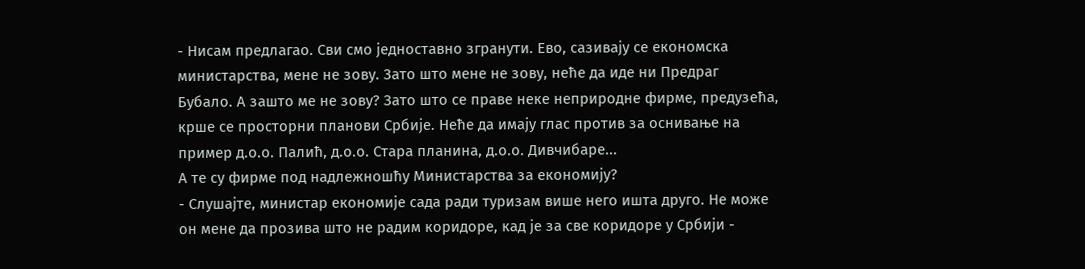- Нисам предлагао. Сви смо једноставно згранути. Ево, сазивају се економска
министарства, мене не зову. Зато што мене не зову, неће да иде ни Предраг
Бубало. А зашто ме не зову? Зато што се праве неке неприродне фирме, предузећа,
крше се просторни планови Србије. Неће да имају глас против за оснивање на
пример д.о.о. Палић, д.о.о. Стара планина, д.о.о. Дивчибаре...
А те су фирме под надлежношћу Министарства за економију?
- Слушајте, министар економије сада ради туризам више него ишта друго. Не може
он мене да прозива што не радим коридоре, кад је за све коридоре у Србији -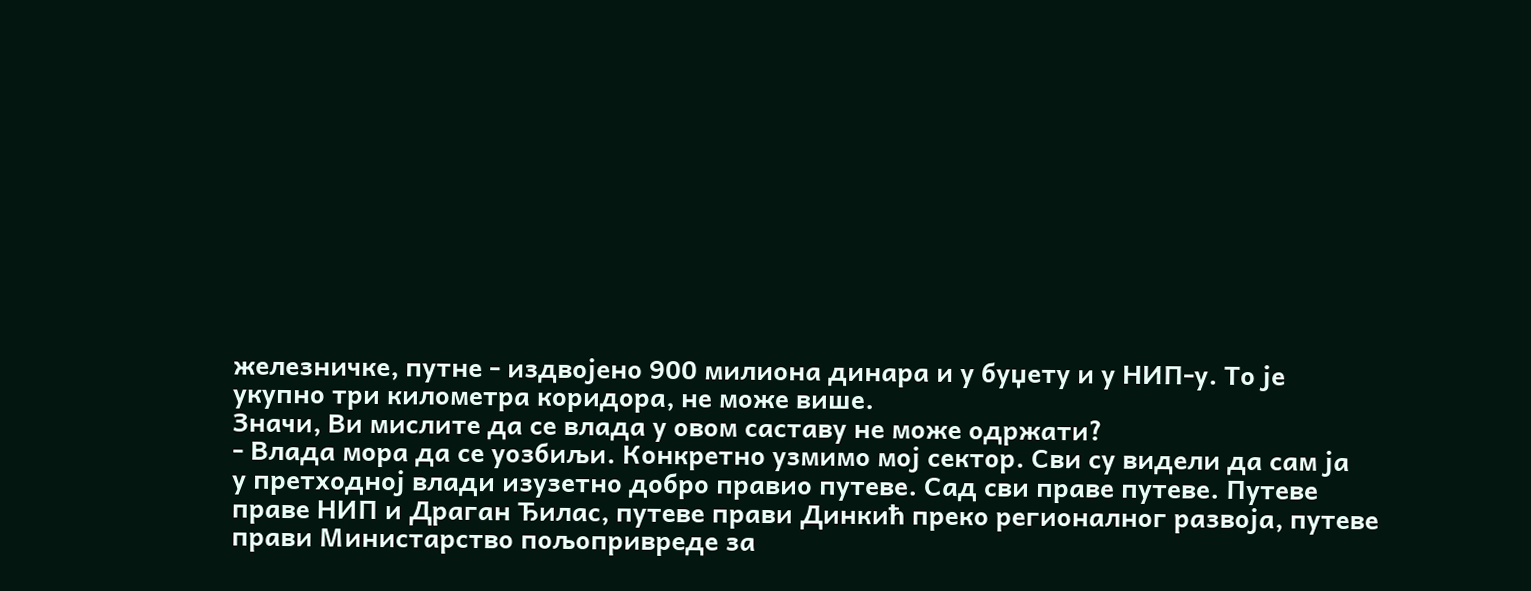железничке, путне - издвојено 900 милиона динара и у буџету и у НИП-у. То је
укупно три километра коридора, не може више.
Значи, Ви мислите да се влада у овом саставу не може одржати?
- Влада мора да се уозбиљи. Конкретно узмимо мој сектор. Сви су видели да сам ја
у претходној влади изузетно добро правио путеве. Сад сви праве путеве. Путеве
праве НИП и Драган Ђилас, путеве прави Динкић преко регионалног развоја, путеве
прави Министарство пољопривреде за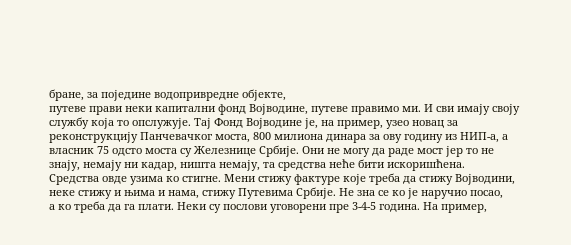бране, за поједине водопривредне објекте,
путеве прави неки капитални фонд Војводине, путеве правимо ми. И сви имају своју
службу која то опслужује. Тај Фонд Војводине је, на пример, узео новац за
реконструкцију Панчевачког моста, 800 милиона динара за ову годину из НИП-а, а
власник 75 одсто моста су Железнице Србије. Они не могу да раде мост јер то не
знају, немају ни кадар, ништа немају, та средства неће бити искоришћена.
Средства овде узима ко стигне. Мени стижу фактуре које треба да стижу Војводини,
неке стижу и њима и нама, стижу Путевима Србије. Не зна се ко је наручио посао,
а ко треба да га плати. Неки су послови уговорени пре 3-4-5 година. На пример,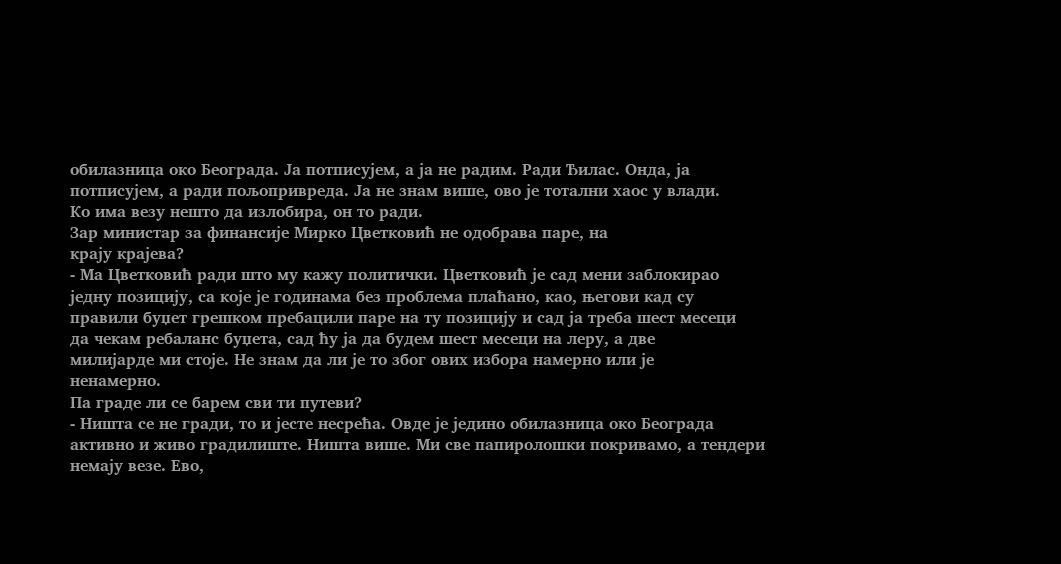обилазница око Београда. Ја потписујем, а ја не радим. Ради Ђилас. Онда, ја
потписујем, а ради пољопривреда. Ја не знам више, ово је тотални хаос у влади.
Ко има везу нешто да излобира, он то ради.
Зар министар за финансије Мирко Цветковић не одобрава паре, на
крају крајева?
- Ма Цветковић ради што му кажу политички. Цветковић је сад мени заблокирао
једну позицију, са које је годинама без проблема плаћано, као, његови кад су
правили буџет грешком пребацили паре на ту позицију и сад ја треба шест месеци
да чекам ребаланс буџета, сад ћу ја да будем шест месеци на леру, а две
милијарде ми стоје. Не знам да ли је то због ових избора намерно или је
ненамерно.
Па граде ли се барем сви ти путеви?
- Ништа се не гради, то и јесте несрећа. Овде је једино обилазница око Београда
активно и живо градилиште. Ништа више. Ми све папиролошки покривамо, а тендери
немају везе. Ево,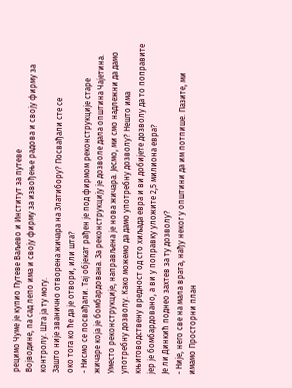рецимо Чуме је купио Путеве Ваљево и Институт за путеве
Војводине, па сад лепо има и своју фирму за извођење радова и своју фирму за
контролу. Шта ја ту могу.
Зашто није званично отворена жичара на Златибору? Посвађали сте се
око тога ко ће да је отвори, или шта?
- Нисмо се посвађали. Тај објекат рађен је под фирмом реконструкције старе
жичаре која је бомбардована. За реконструкцију је дозволе дала општина Чајетина.
Уместо реконструкције, направљена је нова жичара. Јесмо, ми смо надлежни да дамо
употребну дозволу. Како можемо да дамо употребну дозволу? Нешто има
књиговодствену вредност од сто хиљада евра и ви добијете дозволу да то поправите
јер је бомбардовано, а ви у поправку уложите 2,5 милиона евра?
Је ли Динкић поднео захтев за ту дозволу?
- Није, него све на мала врата, нађу неког у општини да им потпише. Пазите, ми
имамо Просторни план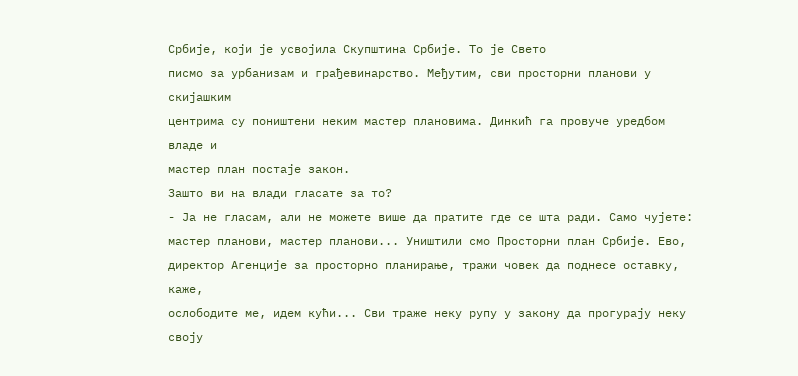Србије, који је усвојила Скупштина Србије. То је Свето
писмо за урбанизам и грађевинарство. Међутим, сви просторни планови у скијашким
центрима су поништени неким мастер плановима. Динкић га провуче уредбом владе и
мастер план постаје закон.
Зашто ви на влади гласате за то?
- Ја не гласам, али не можете више да пратите где се шта ради. Само чујете:
мастер планови, мастер планови... Уништили смо Просторни план Србије. Ево,
директор Агенције за просторно планирање, тражи човек да поднесе оставку, каже,
ослободите ме, идем кући... Сви траже неку рупу у закону да прогурају неку своју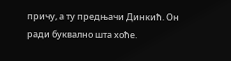причу, а ту предњачи Динкић. Он ради буквално шта хоће.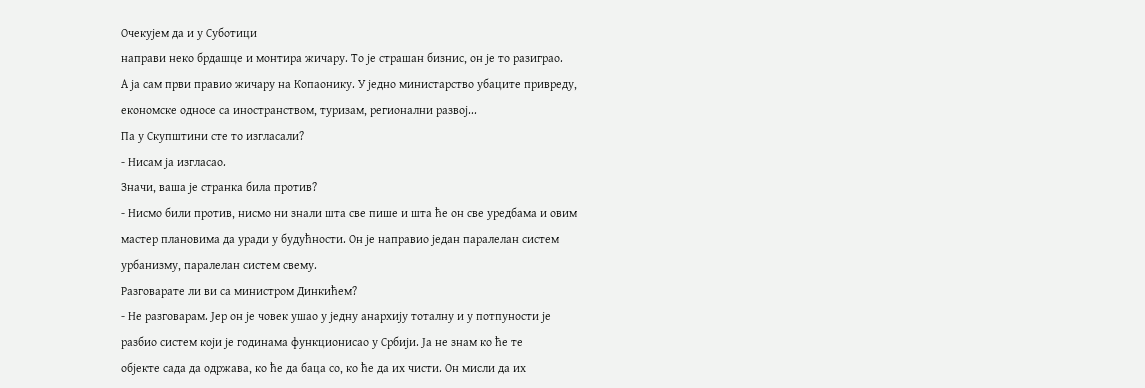Очекујем да и у Суботици
направи неко брдашце и монтира жичару. То је страшан бизнис, он је то разиграо.
А ја сам први правио жичару на Копаонику. У једно министарство убаците привреду,
економске односе са иностранством, туризам, регионални развој...
Па у Скупштини сте то изгласали?
- Нисам ја изгласао.
Значи, ваша је странка била против?
- Нисмо били против, нисмо ни знали шта све пише и шта ће он све уредбама и овим
мастер плановима да уради у будућности. Он је направио један паралелан систем
урбанизму, паралелан систем свему.
Разговарате ли ви са министром Динкићем?
- Не разговарам. Јер он је човек ушао у једну анархију тоталну и у потпуности је
разбио систем који је годинама функционисао у Србији. Ја не знам ко ће те
објекте сада да одржава, ко ће да баца со, ко ће да их чисти. Он мисли да их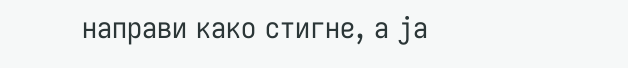направи како стигне, а ја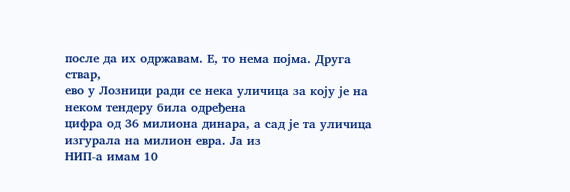после да их одржавам. Е, то нема појма. Друга ствар,
ево у Лозници ради се нека уличица за коју је на неком тендеру била одређена
цифра од 36 милиона динара, а сад је та уличица изгурала на милион евра. Ја из
НИП-а имам 10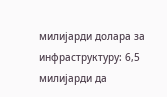милијарди долара за инфраструктуру: 6,5 милијарди да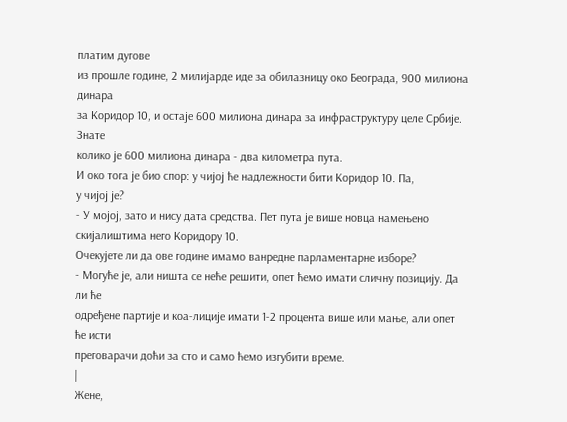платим дугове
из прошле године, 2 милијарде иде за обилазницу око Београда, 900 милиона динара
за Коридор 10, и остаје 600 милиона динара за инфраструктуру целе Србије. Знате
колико је 600 милиона динара - два километра пута.
И око тога је био спор: у чијој ће надлежности бити Коридор 10. Па,
у чијој је?
- У мојој, зато и нису дата средства. Пет пута је више новца намењено
скијалиштима него Коридору 10.
Очекујете ли да ове године имамо ванредне парламентарне изборе?
- Могуће је, али ништа се неће решити, опет ћемо имати сличну позицију. Да ли ће
одређене партије и коа-лиције имати 1-2 процента више или мање, али опет ће исти
преговарачи доћи за сто и само ћемо изгубити време.
|
Жене,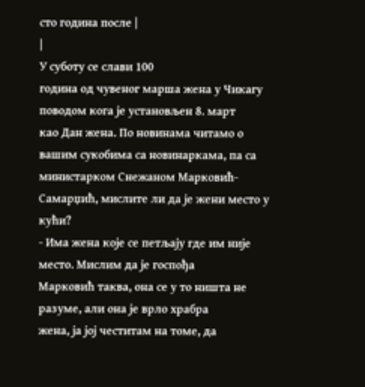сто година после |
|
У суботу се слави 100
година од чувеног марша жена у Чикагу поводом кога је установљен 8. март
као Дан жена. По новинама читамо о вашим сукобима са новинаркама, па са
министарком Снежаном Марковић-Самарџић, мислите ли да је жени место у
кући?
- Има жена које се петљају где им није место. Мислим да је госпођа
Марковић таква, она се у то ништа не разуме, али она је врло храбра
жена, ја јој честитам на томе, да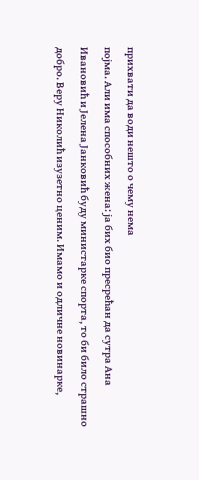прихвати да води нешто о чему нема
појма. Али има способних жена: ја бих био пресрећан да сутра Ана
Ивановић и Јелена Јанковић буду министарке спорта, то би било страшно
добро. Веру Николић изузетно ценим. Имамо и одличне новинарке,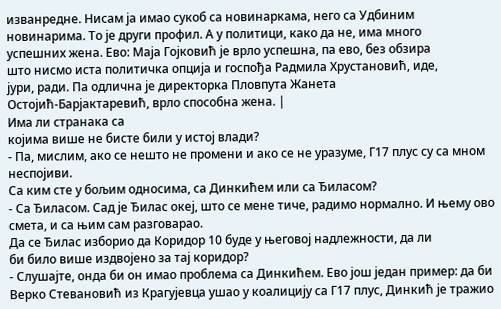изванредне. Нисам ја имао сукоб са новинаркама, него са Удбиним
новинарима. То је други профил. А у политици, како да не, има много
успешних жена. Ево: Маја Гојковић је врло успешна, па ево, без обзира
што нисмо иста политичка опција и госпођа Радмила Хрустановић, иде,
јури, ради. Па одлична је директорка Пловпута Жанета
Остојић-Барјактаревић, врло способна жена. |
Има ли странака са
којима више не бисте били у истој влади?
- Па, мислим, ако се нешто не промени и ако се не уразуме, Г17 плус су са мном
неспојиви.
Са ким сте у бољим односима, са Динкићем или са Ђиласом?
- Са Ђиласом. Сад је Ђилас океј, што се мене тиче, радимо нормално. И њему ово
смета, и са њим сам разговарао.
Да се Ђилас изборио да Коридор 10 буде у његовој надлежности, да ли
би било више издвојено за тај коридор?
- Слушајте, онда би он имао проблема са Динкићем. Ево још један пример: да би
Верко Стевановић из Крагујевца ушао у коалицију са Г17 плус, Динкић је тражио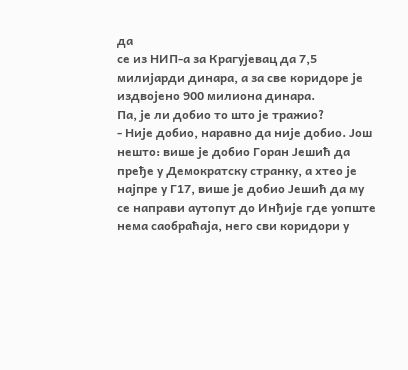да
се из НИП-а за Крагујевац да 7,5 милијарди динара, а за све коридоре је
издвојено 900 милиона динара.
Па, је ли добио то што је тражио?
- Није добио, наравно да није добио. Још нешто: више је добио Горан Јешић да
пређе у Демократску странку, а хтео је најпре у Г17, више је добио Јешић да му
се направи аутопут до Инђије где уопште нема саобраћаја, него сви коридори у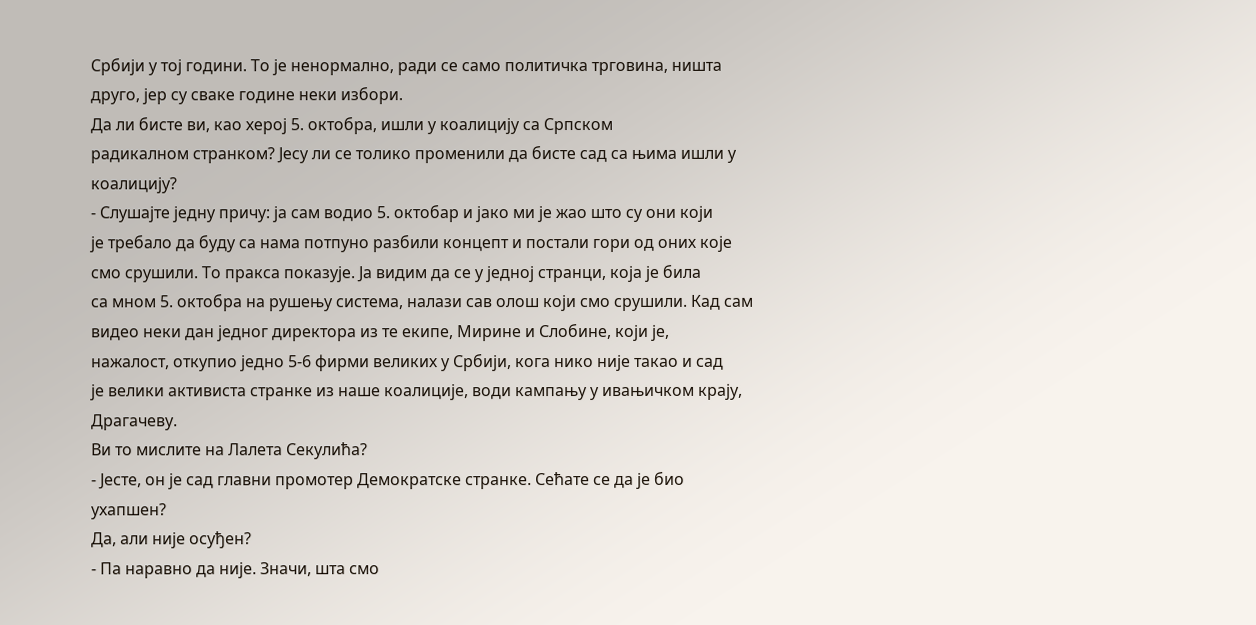Србији у тој години. То је ненормално, ради се само политичка трговина, ништа
друго, јер су сваке године неки избори.
Да ли бисте ви, као херој 5. октобра, ишли у коалицију са Српском
радикалном странком? Јесу ли се толико променили да бисте сад са њима ишли у
коалицију?
- Слушајте једну причу: ја сам водио 5. октобар и јако ми је жао што су они који
је требало да буду са нама потпуно разбили концепт и постали гори од оних које
смо срушили. То пракса показује. Ја видим да се у једној странци, која је била
са мном 5. октобра на рушењу система, налази сав олош који смо срушили. Кад сам
видео неки дан једног директора из те екипе, Мирине и Слобине, који је,
нажалост, откупио једно 5-6 фирми великих у Србији, кога нико није такао и сад
је велики активиста странке из наше коалиције, води кампању у ивањичком крају,
Драгачеву.
Ви то мислите на Лалета Секулића?
- Јесте, он је сад главни промотер Демократске странке. Сећате се да је био
ухапшен?
Да, али није осуђен?
- Па наравно да није. Значи, шта смо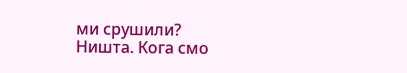ми срушили? Ништа. Кога смо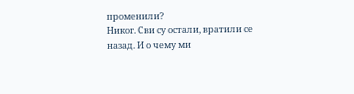променили?
Никог. Сви су остали, вратили се назад. И о чему ми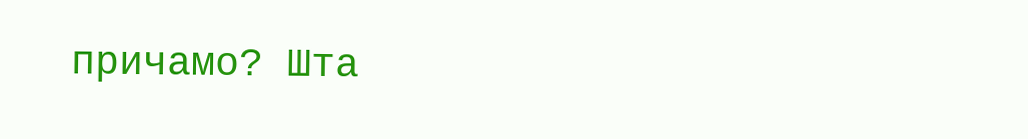причамо? Шта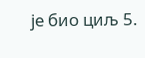је био циљ 5.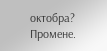октобра? Промене.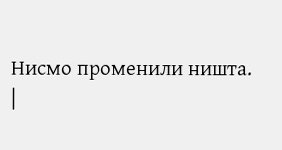Нисмо променили ништа.
|